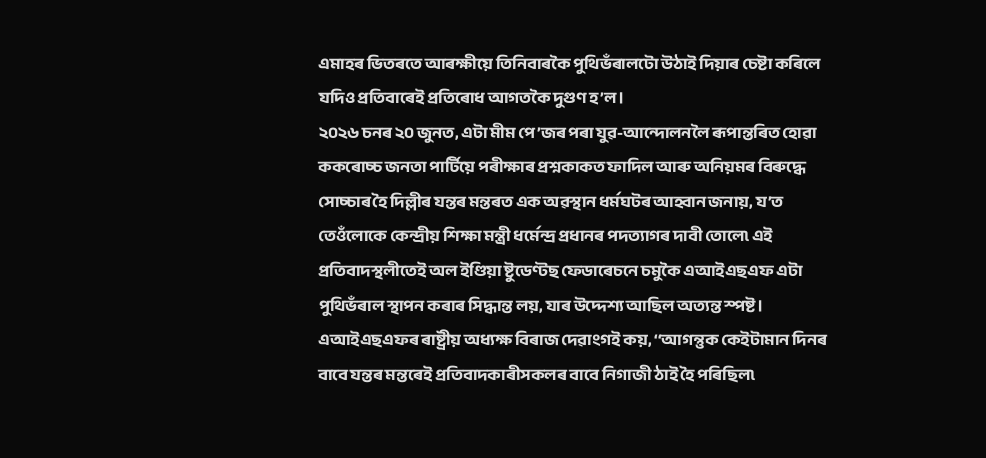এমাহৰ ভিতৰতে আৰক্ষীয়ে তিনিবাৰকৈ পুথিভঁৰালটো উঠাই দিয়াৰ চেষ্টা কৰিলে যদিও প্ৰতিবাৰেই প্ৰতিৰোধ আগতকৈ দুগুণ হ’ল।
২০২৬ চনৰ ২০ জুনত, এটা মীম পে’জৰ পৰা যুৱ-আন্দোলনলৈ ৰূপান্তৰিত হোৱা ককৰোচ্চ জনতা পাৰ্টিয়ে পৰীক্ষাৰ প্ৰশ্নকাকত ফাদিল আৰু অনিয়মৰ বিৰুদ্ধে সোচ্চাৰ হৈ দিল্লীৰ যন্তৰ মন্তৰত এক অৱস্থান ধৰ্মঘটৰ আহ্বান জনায়, য’ত তেওঁলোকে কেন্দ্ৰীয় শিক্ষা মন্ত্ৰী ধৰ্মেন্দ্ৰ প্ৰধানৰ পদত্যাগৰ দাবী তোলে৷ এই প্ৰতিবাদস্থলীতেই অল ইণ্ডিয়া ষ্টুডেণ্টছ ফেডাৰেচনে চমুকৈ এআইএছএফ এটা পুথিভঁৰাল স্থাপন কৰাৰ সিদ্ধান্ত লয়, যাৰ উদ্দেশ্য আছিল অত্যন্ত স্পষ্ট।
এআইএছএফৰ ৰাষ্ট্ৰীয় অধ্যক্ষ বিৰাজ দেৱাংগই কয়, ‘‘আগন্তুক কেইটামান দিনৰ বাবে যন্তৰ মন্তৰেই প্ৰতিবাদকাৰীসকলৰ বাবে নিগাজী ঠাই হৈ পৰিছিল৷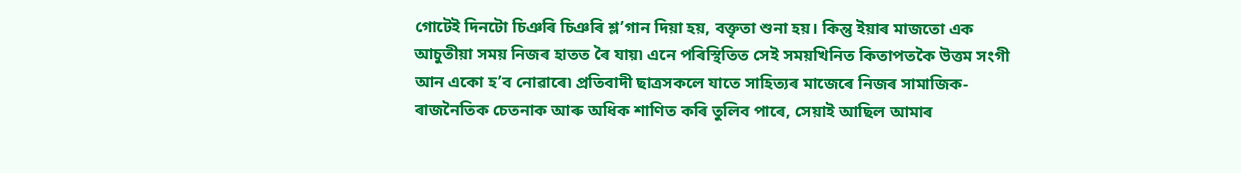গোটেই দিনটো চিঞৰি চিঞৰি শ্ল’গান দিয়া হয়, বক্তৃতা শুনা হয়। কিন্তু ইয়াৰ মাজতো এক আচুতীয়া সময় নিজৰ হাতত ৰৈ যায়৷ এনে পৰিস্থিতিত সেই সময়খিনিত কিতাপতকৈ উত্তম সংগী আন একো হ’ব নোৱাৰে৷ প্ৰতিবাদী ছাত্ৰসকলে যাতে সাহিত্যৰ মাজেৰে নিজৰ সামাজিক-ৰাজনৈতিক চেতনাক আৰু অধিক শাণিত কৰি তুলিব পাৰে, সেয়াই আছিল আমাৰ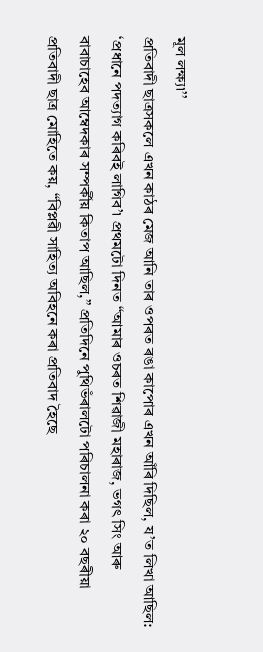মূল লক্ষ্য৷’’
প্ৰতিবাদী ছাত্ৰসকলে এখন কাঠৰ মেজ আনি তাৰ ওপৰত ৰঙা কাপোৰ এখন আঁৰি দিছিল, য’ত লিখা আছিল: ‘প্ৰধানে পদত্যাগ কৰিবই লাগিব’৷ প্ৰথমটো দিনত “আমাৰ ওচৰত শিৱাজী মহাৰাজ, ভগৎ সিং আৰু বাবাচাহেব আম্বেদকাৰ সম্পৰ্কীয় কিতাপ আছিল,” প্ৰতিদিনে পুথিভঁৰালটো পৰিচালনা কৰা ২০ বছৰীয়া প্ৰতিবাদী ছাত্ৰ মোহিতে কয়, “বিপ্লৱী সাহিত্য অবিহনে কৰা প্ৰতিবাদ হৈছে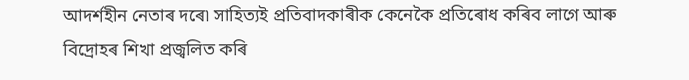আদৰ্শহীন নেতাৰ দৰে৷ সাহিত্যই প্ৰতিবাদকাৰীক কেনেকৈ প্ৰতিৰোধ কৰিব লাগে আৰু বিদ্ৰোহৰ শিখা প্ৰজ্বলিত কৰি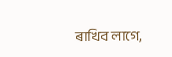ৰাখিব লাগে,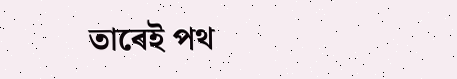তাৰেই পথ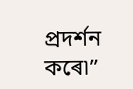প্ৰদৰ্শন কৰে৷”